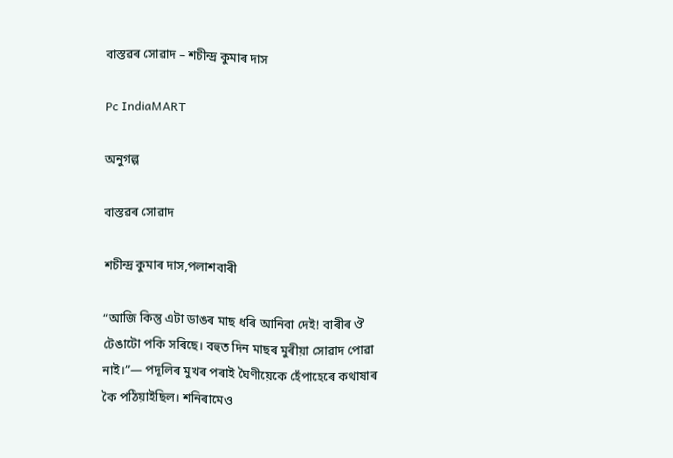বাস্তৱৰ সোৱাদ – শচীন্দ্ৰ কুমাৰ দাস

Pc IndiaMART

অনুগল্প

বাস্তৱৰ সোৱাদ

শচীন্দ্ৰ কুমাৰ দাস,পলাশবাৰী

“আজি কিন্তু এটা ডাঙৰ মাছ ধৰি আনিবা দেই! বাৰীৰ ঔ টেঙাটো পকি সৰিছে। বহুত দিন মাছৰ মুৰীয়া সোৱাদ পোৱা নাই।”— পদূলিৰ মুখৰ পৰাই ঘৈণীয়েকে হেঁপাহেৰে কথাষাৰ কৈ পঠিয়াইছিল। শনিৰামেও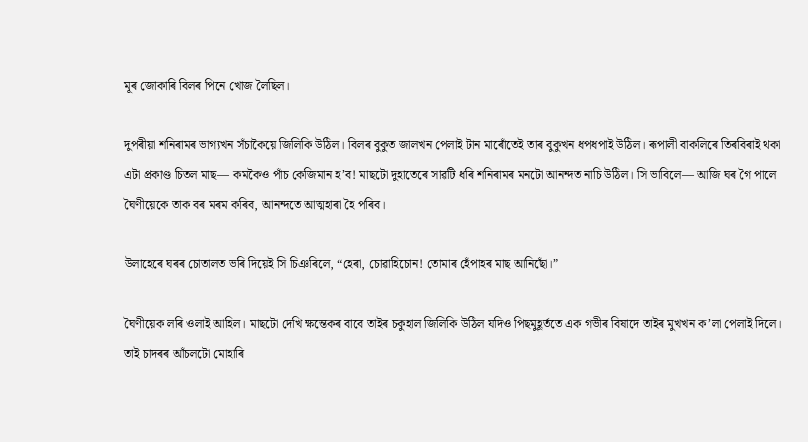মূৰ জোকাৰি বিলৰ পিনে খোজ লৈছিল।

দুপৰীয়া শনিৰামৰ ভাগ্যখন সঁচাকৈয়ে জিলিকি উঠিল। বিলৰ বুকুত জালখন পেলাই টান মাৰোঁতেই তাৰ বুকুখন ধপধপাই উঠিল। ৰূপালী বাকলিৰে তিৰবিৰাই থকা এটা প্ৰকাণ্ড চিতল মাছ— কমকৈও পাঁচ কেজিমান হ’ব! মাছটো দুহাতেৰে সাৱটি ধৰি শনিৰামৰ মনটো আনন্দত নাচি উঠিল। সি ভাবিলে— আজি ঘৰ গৈ পালে ঘৈণীয়েকে তাক বৰ মৰম কৰিব, আনন্দতে আত্মহাৰা হৈ পৰিব।

উলাহেৰে ঘৰৰ চোতালত ভৰি দিয়েই সি চিঞৰিলে, “হেৰা, চোৱাহিচোন! তোমাৰ হেঁপাহৰ মাছ আনিছোঁ।”

ঘৈণীয়েক লৰি ওলাই আহিল। মাছটো দেখি ক্ষন্তেকৰ বাবে তাইৰ চকুহাল জিলিকি উঠিল যদিও পিছমুহূৰ্ততে এক গভীৰ বিষাদে তাইৰ মুখখন ক’লা পেলাই দিলে। তাই চাদৰৰ আঁচলটো মোহাৰি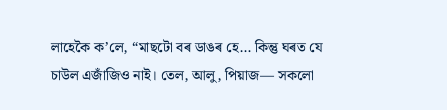লাহেকৈ ক’লে, “মাছটো বৰ ডাঙৰ হে… কিন্তু ঘৰত যে চাউল এজাঁজিও নাই। তেল, আলু, পিয়াজ— সকলো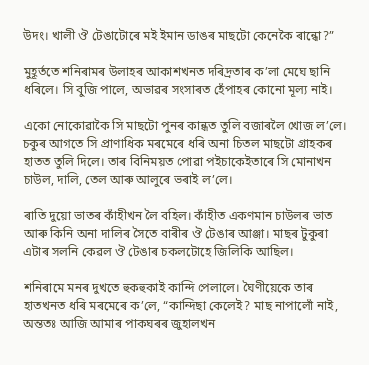উদং। খালী ঔ টেঙাটোৰে মই ইমান ডাঙৰ মাছটো কেনেকৈ ৰান্ধো?”

মুহূৰ্ততে শনিৰামৰ উলাহৰ আকাশখনত দৰিদ্ৰতাৰ ক’লা মেঘে ছানি ধৰিলে। সি বুজি পালে, অভাৱৰ সংসাৰত হেঁপাহৰ কোনো মূল্য নাই।

একো নোকোৱাকৈ সি মাছটো পুনৰ কান্ধত তুলি বজাৰলৈ খোজ ল’লে। চকুৰ আগতে সি প্ৰাণাধিক মৰমেৰে ধৰি অনা চিতল মাছটো গ্ৰাহকৰ হাতত তুলি দিলে। তাৰ বিনিময়ত পোৱা পইচাকেইতাৰে সি মোনাখন চাউল, দালি, তেল আৰু আলুৰে ভৰাই ল’লে।

ৰাতি দুয়ো ভাতৰ কাঁহীখন লৈ বহিল। কাঁহীত একণমান চাউলৰ ভাত আৰু কিনি অনা দালিৰ সৈতে বাৰীৰ ঔ টেঙাৰ আঞ্জা। মাছৰ টুকুৰা এটাৰ সলনি কেৱল ঔ টেঙাৰ চকলটোহে জিলিকি আছিল।

শনিৰামে মনৰ দুখতে হুকহুকাই কান্দি পেলালে। ঘৈণীয়েকে তাৰ হাতখনত ধৰি মৰমেৰে ক’লে, “কান্দিছা কেলেই? মাছ নাপালোঁ নাই, অন্ততঃ আজি আমাৰ পাকঘৰৰ জুহালখন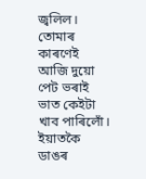জ্বলিল। তোমাৰ কাৰণেই আজি দুয়ো পেট ভৰাই ভাত কেইটা খাব পাৰিলোঁ। ইয়াতকৈ ডাঙৰ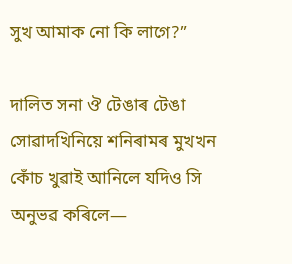সুখ আমাক নো কি লাগে?”

দালিত সনা ঔ টেঙাৰ টেঙা সোৱাদখিনিয়ে শনিৰামৰ মুখখন কোঁচ খুৱাই আনিলে যদিও সি অনুভৱ কৰিলে—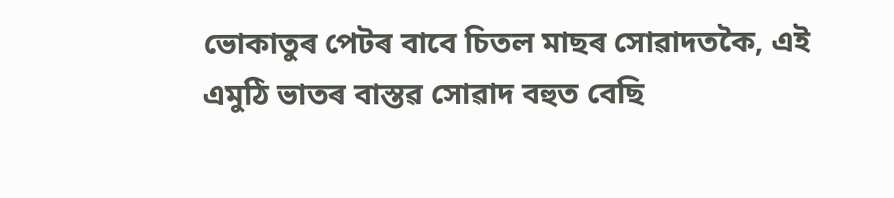ভোকাতুৰ পেটৰ বাবে চিতল মাছৰ সোৱাদতকৈ, এই এমুঠি ভাতৰ বাস্তৱ সোৱাদ বহুত বেছি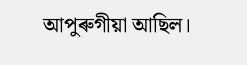আপুৰুগীয়া আছিল।